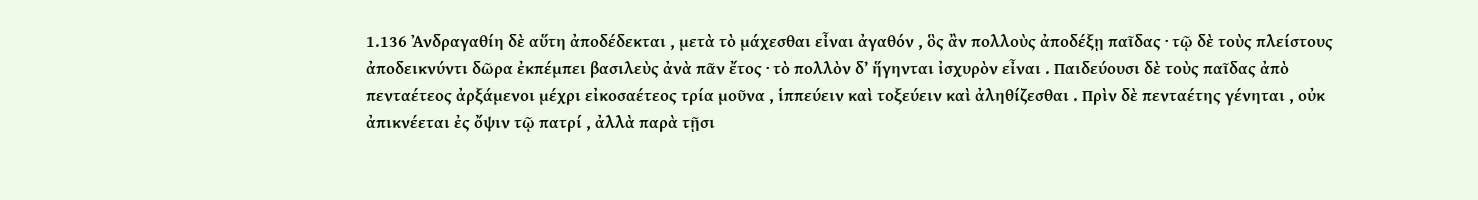1.136 Ἀνδραγαθίη δὲ αὕτη ἀποδέδεκται , μετὰ τὸ μάχεσθαι εἶναι ἀγαθόν , ὃς ἂν πολλοὺς ἀποδέξῃ παῖδας · τῷ δὲ τοὺς πλείστους ἀποδεικνύντι δῶρα ἐκπέμπει βασιλεὺς ἀνὰ πᾶν ἔτος · τὸ πολλὸν δ’ ἥγηνται ἰσχυρὸν εἶναι . Παιδεύουσι δὲ τοὺς παῖδας ἀπὸ πενταέτεος ἀρξάμενοι μέχρι εἰκοσαέτεος τρία μοῦνα , ἱππεύειν καὶ τοξεύειν καὶ ἀληθίζεσθαι . Πρὶν δὲ πενταέτης γένηται , οὐκ ἀπικνέεται ἐς ὄψιν τῷ πατρί , ἀλλὰ παρὰ τῇσι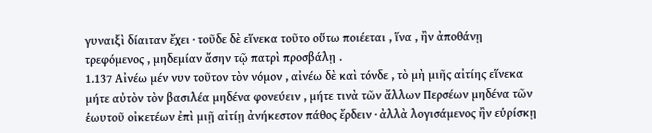γυναιξὶ δίαιταν ἔχει · τοῦδε δὲ εἵνεκα τοῦτο οὕτω ποιέεται , ἵνα , ἢν ἀποθάνῃ τρεφόμενος , μηδεμίαν ἄσην τῷ πατρὶ προσβάλῃ .
1.137 Αἰνέω μέν νυν τοῦτον τὸν νόμον , αἰνέω δὲ καὶ τόνδε , τὸ μὴ μιῆς αἰτίης εἵνεκα μήτε αὐτὸν τὸν βασιλέα μηδένα φονεύειν , μήτε τινὰ τῶν ἄλλων Περσέων μηδένα τῶν ἑωυτοῦ οἰκετέων ἐπὶ μιῇ αἰτίῃ ἀνήκεστον πάθος ἔρδειν · ἀλλὰ λογισάμενος ἢν εὑρίσκῃ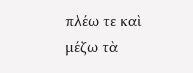πλέω τε καὶ μέζω τὰ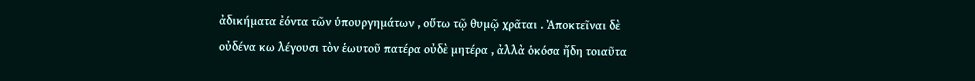ἀδικήματα ἐόντα τῶν ὑπουργημάτων , οὕτω τῷ θυμῷ χρᾶται . Ἀποκτεῖναι δὲ οὐδένα κω λέγουσι τὸν ἑωυτοῦ πατέρα οὐδὲ μητέρα , ἀλλὰ ὁκόσα ἤδη τοιαῦτα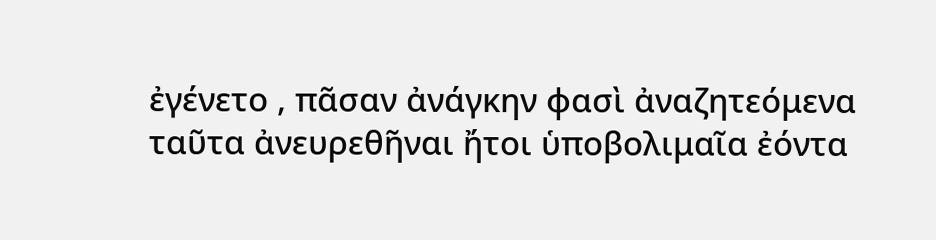ἐγένετο , πᾶσαν ἀνάγκην φασὶ ἀναζητεόμενα ταῦτα ἀνευρεθῆναι ἤτοι ὑποβολιμαῖα ἐόντα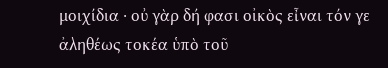μοιχίδια · οὐ γὰρ δή φασι οἰκὸς εἶναι τόν γε ἀληθέως τοκέα ὑπὸ τοῦ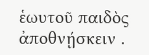ἑωυτοῦ παιδὸς ἀποθνῄσκειν .